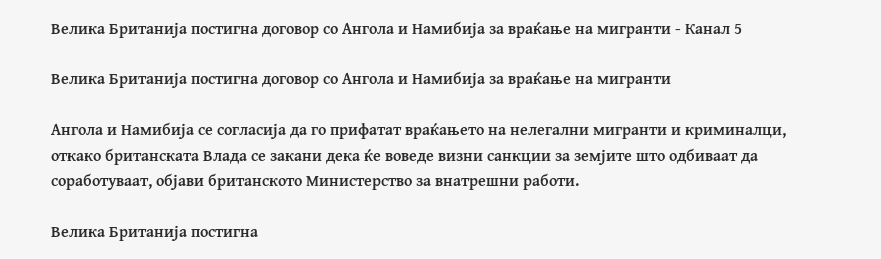Велика Британија постигна договор со Ангола и Намибија за враќање на мигранти - Канал 5

Велика Британија постигна договор со Ангола и Намибија за враќање на мигранти

Ангола и Намибија се согласија да го прифатат враќањето на нелегални мигранти и криминалци, откако британската Влада се закани дека ќе воведе визни санкции за земјите што одбиваат да соработуваат, објави британското Министерство за внатрешни работи.

Велика Британија постигна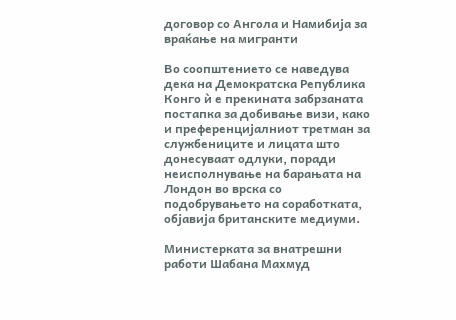договор со Ангола и Намибија за враќање на мигранти

Во соопштението се наведува дека на Демократска Република Конго ѝ е прекината забрзаната постапка за добивање визи, како и преференцијалниот третман за службениците и лицата што донесуваат одлуки, поради неисполнување на барањата на Лондон во врска со подобрувањето на соработката, објавија британските медиуми.

Министерката за внатрешни работи Шабана Махмуд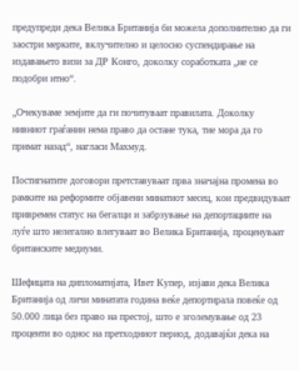предупреди дека Велика Британија би можела дополнително да ги заостри мерките, вклучително и целосно суспендирање на издавањето визи за ДР Конго, доколку соработката „не се подобри итно“.

„Очекуваме земјите да ги почитуваат правилата. Доколку нивниот граѓанин нема право да остане тука, тие мора да го примат назад“, нагласи Махмуд.

Постигнатите договори претставуваат прва значајна промена во рамките на реформите објавени минатиот месец, кои предвидуваат привремен статус на бегалци и забрзување на депортациите на луѓе што нелегално влегуваат во Велика Британија, проценуваат британските медиуми.

Шефицата на дипломатијата, Ивет Купер, изјави дека Велика Британија од личи минатата година веќе депортирала повеќе од 50.000 лица без право на престој, што е зголемување од 23 проценти во однос на претходниот период, додавајќи дека на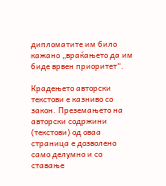дипломатите им било кажано „враќањето да им биде врвен приоритет“.

Крадењето авторски текстови е казниво со закон. Преземањето на авторски содржини (текстови) од оваа страница е дозволено само делумно и со ставање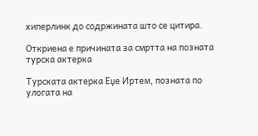хиперлинк до содржината што се цитира.

Откриена е причината за смртта на позната турска актерка

Турската актерка Еџе Иртем, позната по улогата на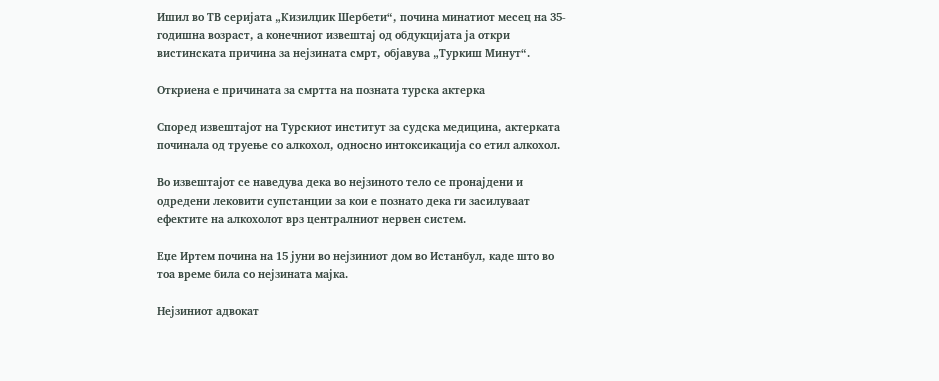Ишил во ТВ серијата „Кизилџик Шербети“, почина минатиот месец на 35-годишна возраст, а конечниот извештај од обдукцијата ја откри вистинската причина за нејзината смрт, објавува „Туркиш Минут“.

Откриена е причината за смртта на позната турска актерка

Според извештајот на Турскиот институт за судска медицина, актерката починала од труење со алкохол, односно интоксикација со етил алкохол.

Во извештајот се наведува дека во нејзиното тело се пронајдени и одредени лековити супстанции за кои е познато дека ги засилуваат ефектите на алкохолот врз централниот нервен систем.

Еџе Иртем почина на 15 јуни во нејзиниот дом во Истанбул, каде што во тоа време била со нејзината мајка.

Нејзиниот адвокат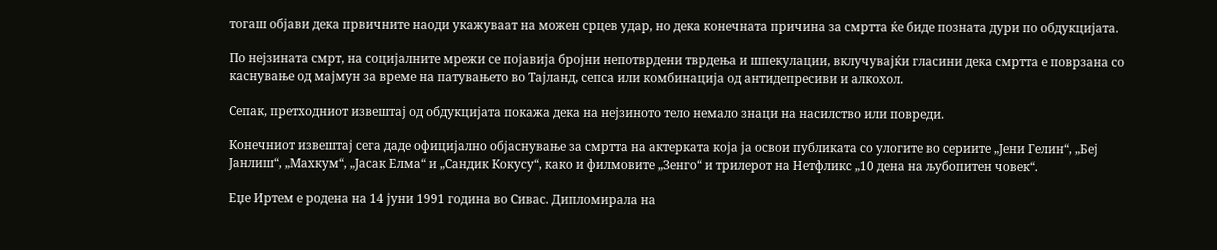тогаш објави дека првичните наоди укажуваат на можен срцев удар, но дека конечната причина за смртта ќе биде позната дури по обдукцијата.

По нејзината смрт, на социјалните мрежи се појавија бројни непотврдени тврдења и шпекулации, вклучувајќи гласини дека смртта е поврзана со каснување од мајмун за време на патувањето во Тајланд, сепса или комбинација од антидепресиви и алкохол.

Сепак, претходниот извештај од обдукцијата покажа дека на нејзиното тело немало знаци на насилство или повреди.

Конечниот извештај сега даде официјално објаснување за смртта на актерката која ја освои публиката со улогите во сериите „Јени Гелин“, „Беј Јанлиш“, „Махкум“, „Јасак Елма“ и „Сандик Кокусу“, како и филмовите „Зенго“ и трилерот на Нетфликс „10 дена на љубопитен човек“.

Еџе Иртем е родена на 14 јуни 1991 година во Сивас. Дипломирала на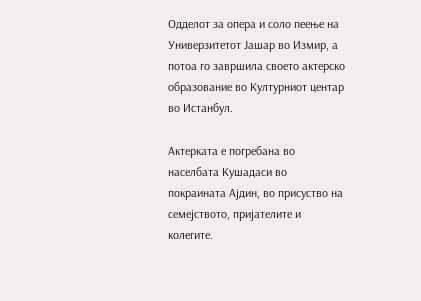Одделот за опера и соло пеење на Универзитетот Јашар во Измир, а потоа го завршила своето актерско образование во Културниот центар во Истанбул.

Актерката е погребана во населбата Кушадаси во покраината Ајдин, во присуство на семејството, пријателите и колегите.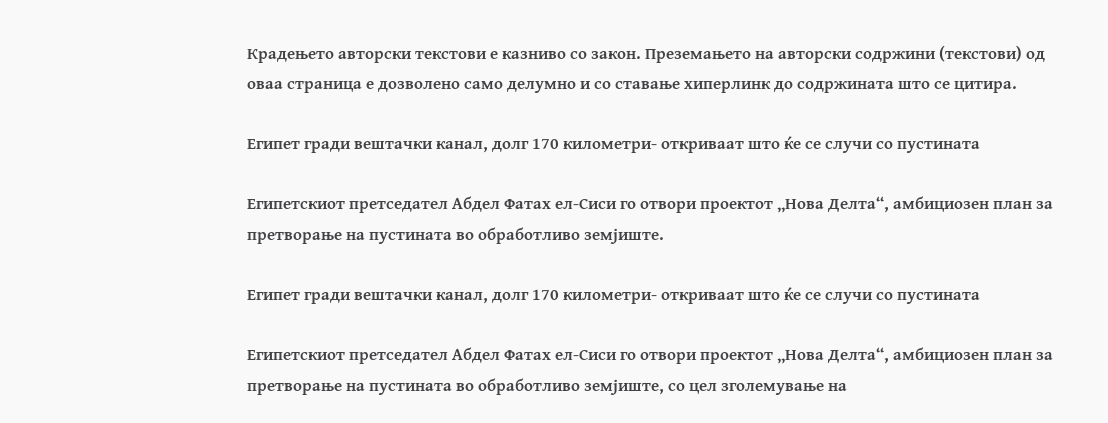Крадењето авторски текстови е казниво со закон. Преземањето на авторски содржини (текстови) од оваа страница е дозволено само делумно и со ставање хиперлинк до содржината што се цитира.

Египет гради вештачки канал, долг 170 километри- откриваат што ќе се случи со пустината

Египетскиот претседател Абдел Фатах ел-Сиси го отвори проектот „Нова Делта“, амбициозен план за претворање на пустината во обработливо земјиште.

Египет гради вештачки канал, долг 170 километри- откриваат што ќе се случи со пустината

Египетскиот претседател Абдел Фатах ел-Сиси го отвори проектот „Нова Делта“, амбициозен план за претворање на пустината во обработливо земјиште, со цел зголемување на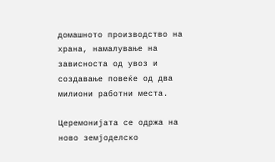домашното производство на храна, намалување на зависноста од увоз и создавање повеќе од два милиони работни места.

Церемонијата се одржа на ново земјоделско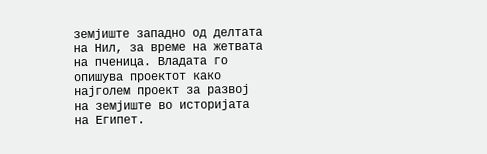земјиште западно од делтата на Нил, за време на жетвата на пченица. Владата го опишува проектот како најголем проект за развој на земјиште во историјата на Египет.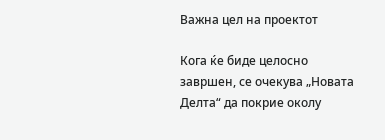Важна цел на проектот

Кога ќе биде целосно завршен, се очекува „Новата Делта“ да покрие околу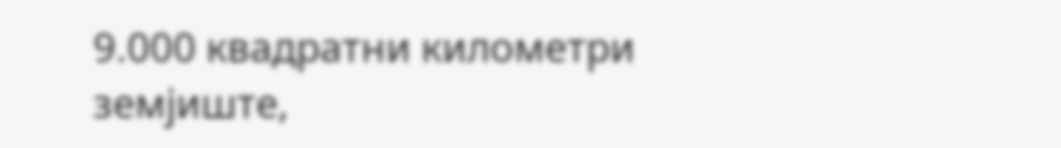9.000 квадратни километри земјиште,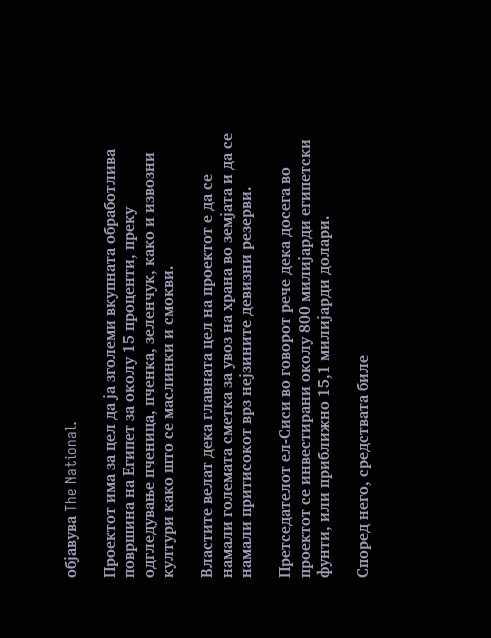објавува The National.

Проектот има за цел да ја зголеми вкупната обработлива површина на Египет за околу 15 проценти, преку одгледување пченица, пченка, зеленчук, како и извозни култури како што се маслинки и смокви.

Властите велат дека главната цел на проектот е да се намали големата сметка за увоз на храна во земјата и да се намали притисокот врз нејзините девизни резерви.

Претседателот ел-Сиси во говорот рече дека досега во проектот се инвестирани околу 800 милијарди египетски фунти, или приближно 15,1 милијарди долари.

Според него, средствата биле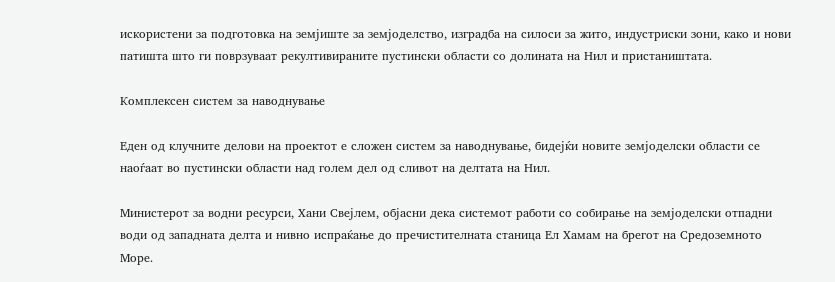искористени за подготовка на земјиште за земјоделство, изградба на силоси за жито, индустриски зони, како и нови патишта што ги поврзуваат рекултивираните пустински области со долината на Нил и пристаништата.

Комплексен систем за наводнување

Еден од клучните делови на проектот е сложен систем за наводнување, бидејќи новите земјоделски области се наоѓаат во пустински области над голем дел од сливот на делтата на Нил.

Министерот за водни ресурси, Хани Свејлем, објасни дека системот работи со собирање на земјоделски отпадни води од западната делта и нивно испраќање до пречистителната станица Ел Хамам на брегот на Средоземното Море.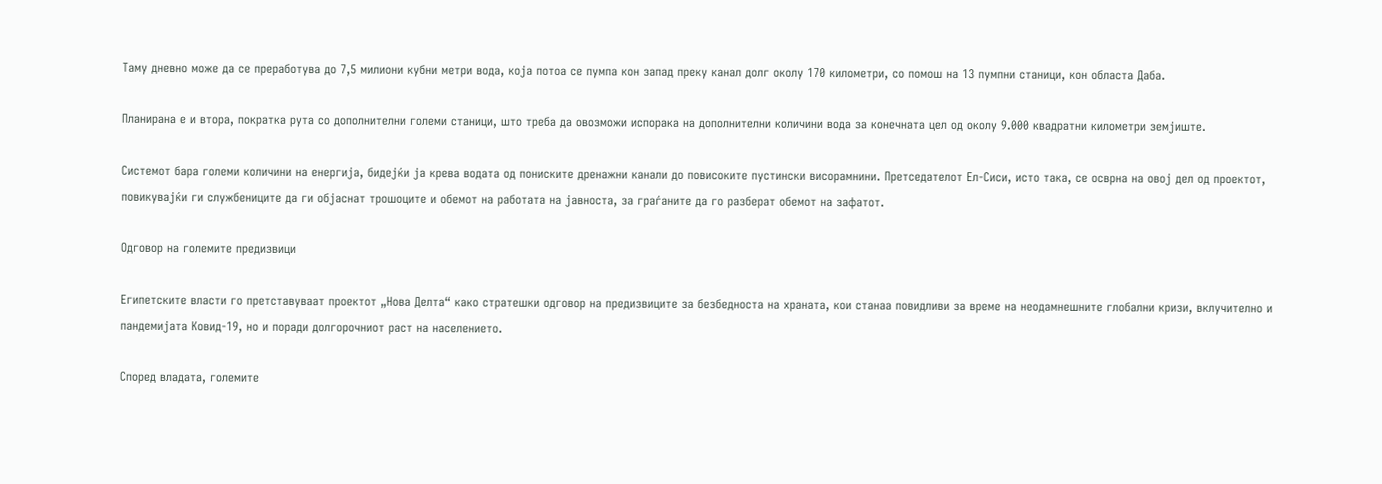Таму дневно може да се преработува до 7,5 милиони кубни метри вода, која потоа се пумпа кон запад преку канал долг околу 170 километри, со помош на 13 пумпни станици, кон областа Даба.

Планирана е и втора, пократка рута со дополнителни големи станици, што треба да овозможи испорака на дополнителни количини вода за конечната цел од околу 9.000 квадратни километри земјиште.

Системот бара големи количини на енергија, бидејќи ја крева водата од пониските дренажни канали до повисоките пустински висорамнини. Претседателот Ел-Сиси, исто така, се осврна на овој дел од проектот, повикувајќи ги службениците да ги објаснат трошоците и обемот на работата на јавноста, за граѓаните да го разберат обемот на зафатот.

Одговор на големите предизвици

Египетските власти го претставуваат проектот „Нова Делта“ како стратешки одговор на предизвиците за безбедноста на храната, кои станаа повидливи за време на неодамнешните глобални кризи, вклучително и пандемијата Ковид-19, но и поради долгорочниот раст на населението.

Според владата, големите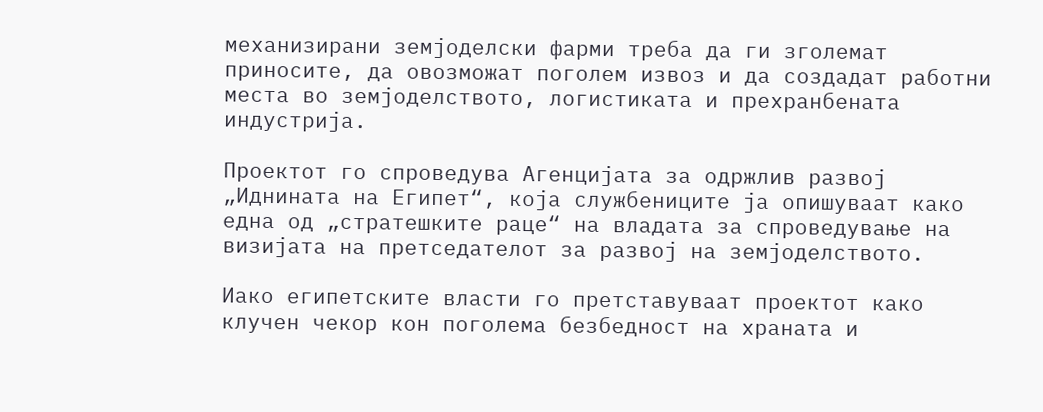механизирани земјоделски фарми треба да ги зголемат приносите, да овозможат поголем извоз и да создадат работни места во земјоделството, логистиката и прехранбената индустрија.

Проектот го спроведува Агенцијата за одржлив развој „Иднината на Египет“, која службениците ја опишуваат како една од „стратешките раце“ на владата за спроведување на визијата на претседателот за развој на земјоделството.

Иако египетските власти го претставуваат проектот како клучен чекор кон поголема безбедност на храната и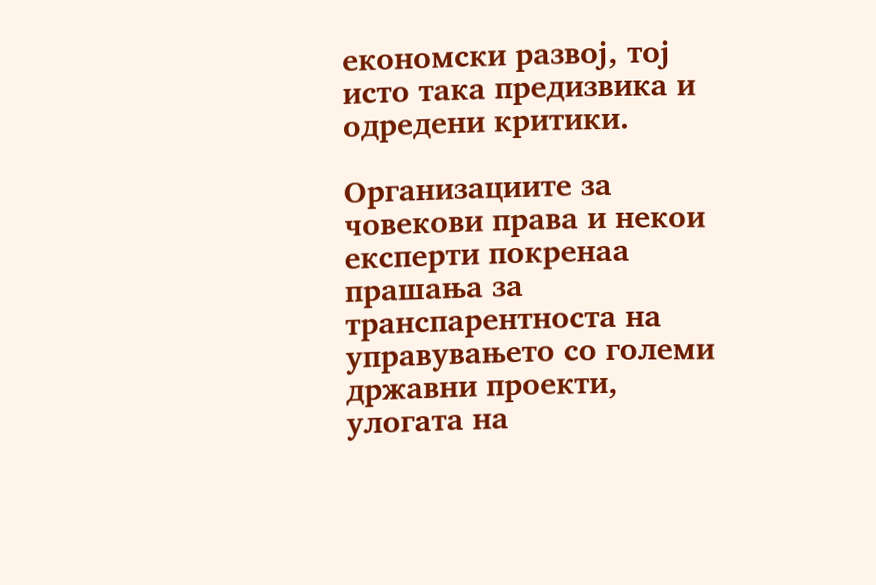економски развој, тој исто така предизвика и одредени критики.

Организациите за човекови права и некои експерти покренаа прашања за транспарентноста на управувањето со големи државни проекти, улогата на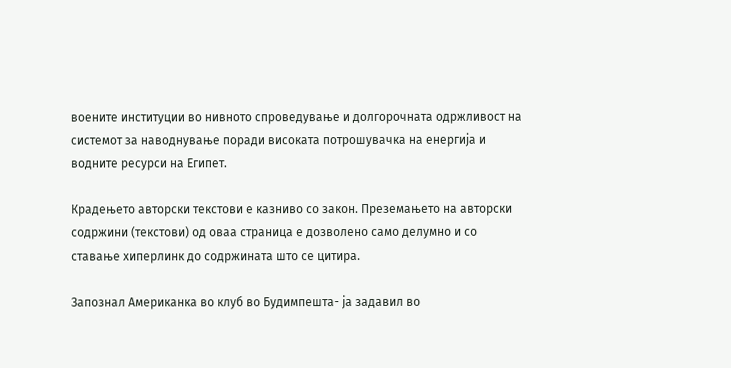воените институции во нивното спроведување и долгорочната одржливост на системот за наводнување поради високата потрошувачка на енергија и водните ресурси на Египет.

Крадењето авторски текстови е казниво со закон. Преземањето на авторски содржини (текстови) од оваа страница е дозволено само делумно и со ставање хиперлинк до содржината што се цитира.

Запознал Американка во клуб во Будимпешта- ја задавил во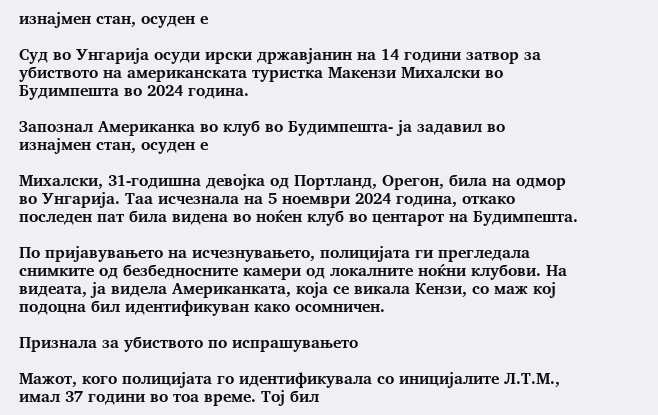изнајмен стан, осуден е

Суд во Унгарија осуди ирски државјанин на 14 години затвор за убиството на американската туристка Макензи Михалски во Будимпешта во 2024 година.

Запознал Американка во клуб во Будимпешта- ја задавил во изнајмен стан, осуден е

Михалски, 31-годишна девојка од Портланд, Орегон, била на одмор во Унгарија. Таа исчезнала на 5 ноември 2024 година, откако последен пат била видена во ноќен клуб во центарот на Будимпешта.

По пријавувањето на исчезнувањето, полицијата ги прегледала снимките од безбедносните камери од локалните ноќни клубови. На видеата, ја видела Американката, која се викала Кензи, со маж кој подоцна бил идентификуван како осомничен.

Признала за убиството по испрашувањето

Мажот, кого полицијата го идентификувала со иницијалите Л.Т.М., имал 37 години во тоа време. Тој бил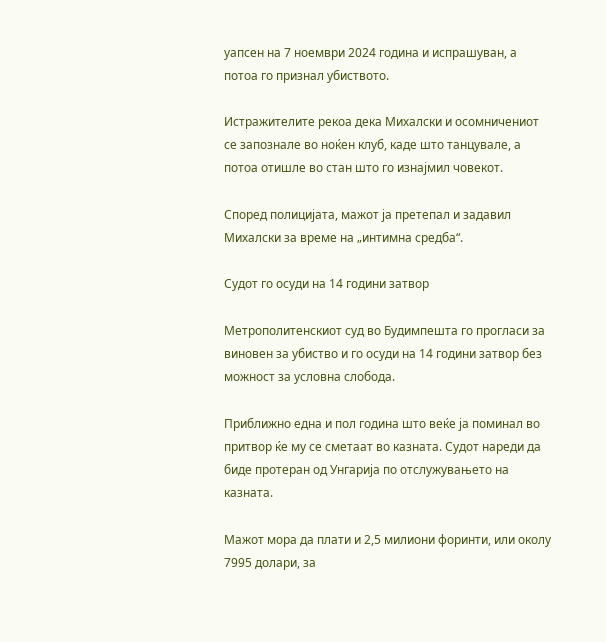уапсен на 7 ноември 2024 година и испрашуван, а потоа го признал убиството.

Истражителите рекоа дека Михалски и осомничениот се запознале во ноќен клуб, каде што танцувале, а потоа отишле во стан што го изнајмил човекот.

Според полицијата, мажот ја претепал и задавил Михалски за време на „интимна средба“.

Судот го осуди на 14 години затвор

Метрополитенскиот суд во Будимпешта го прогласи за виновен за убиство и го осуди на 14 години затвор без можност за условна слобода.

Приближно една и пол година што веќе ја поминал во притвор ќе му се сметаат во казната. Судот нареди да биде протеран од Унгарија по отслужувањето на казната.

Мажот мора да плати и 2,5 милиони форинти, или околу 7995 долари, за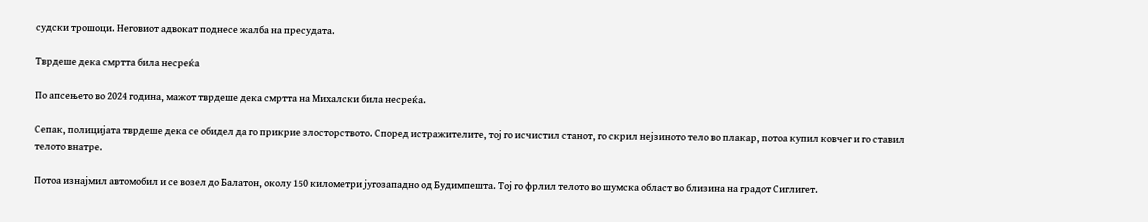судски трошоци. Неговиот адвокат поднесе жалба на пресудата.

Тврдеше дека смртта била несреќа

По апсењето во 2024 година, мажот тврдеше дека смртта на Михалски била несреќа.

Сепак, полицијата тврдеше дека се обидел да го прикрие злосторството. Според истражителите, тој го исчистил станот, го скрил нејзиното тело во плакар, потоа купил ковчег и го ставил телото внатре.

Потоа изнајмил автомобил и се возел до Балатон, околу 150 километри југозападно од Будимпешта. Тој го фрлил телото во шумска област во близина на градот Сиглигет.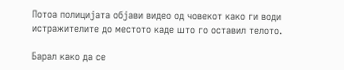Потоа полицијата објави видео од човекот како ги води истражителите до местото каде што го оставил телото.

Барал како да се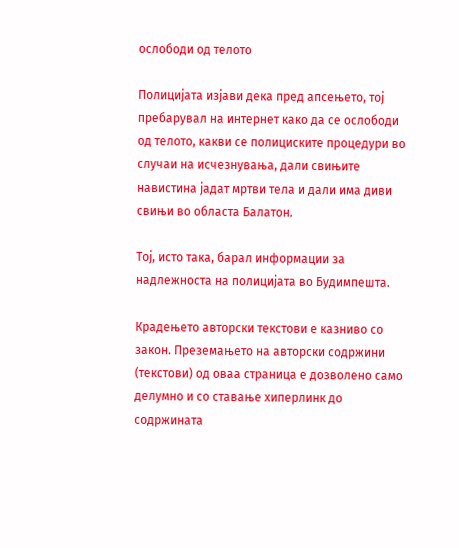ослободи од телото

Полицијата изјави дека пред апсењето, тој пребарувал на интернет како да се ослободи од телото, какви се полициските процедури во случаи на исчезнувања, дали свињите навистина јадат мртви тела и дали има диви свињи во областа Балатон.

Тој, исто така, барал информации за надлежноста на полицијата во Будимпешта.

Крадењето авторски текстови е казниво со закон. Преземањето на авторски содржини (текстови) од оваа страница е дозволено само делумно и со ставање хиперлинк до содржината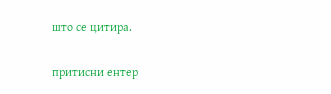што се цитира.

притисни ентер